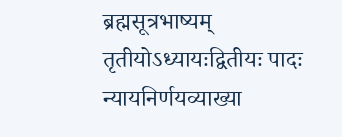ब्रह्मसूत्रभाष्यम्
तृतीयोऽध्यायःद्वितीयः पादः
न्यायनिर्णयव्याख्या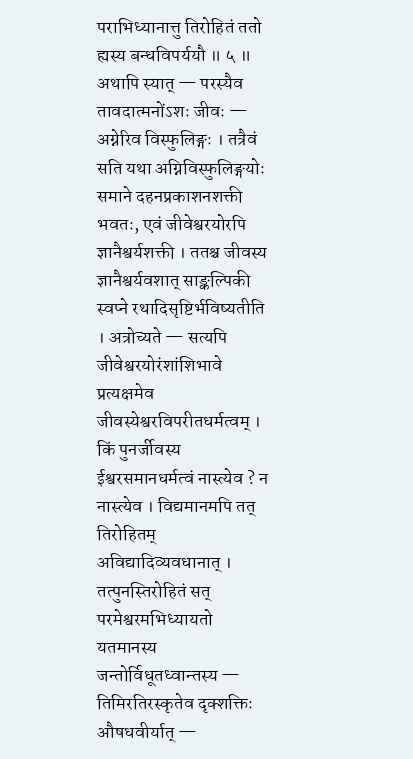पराभिध्यानात्तु तिरोहितं ततो ह्यस्य बन्धविपर्ययौ ॥ ५ ॥
अथापि स्यात् — परस्यैव तावदात्मनोंऽशः जीवः — अग्नेरिव विस्फुलिङ्गः । तत्रैवं सति यथा अग्निविस्फुलिङ्गयोः समाने दहनप्रकाशनशक्ती भवतः, एवं जीवेश्वरयोरपि ज्ञानैश्वर्यशक्ती । ततश्च जीवस्य ज्ञानैश्वर्यवशात् साङ्कल्पिकी स्वप्ने रथादिसृष्टिर्भविष्यतीति । अत्रोच्यते — सत्यपि जीवेश्वरयोरंशांशिभावे प्रत्यक्षमेव जीवस्येश्वरविपरीतधर्मत्वम् । किं पुनर्जीवस्य ईश्वरसमानधर्मत्वं नास्त्येव ? न नास्त्येव । विद्यमानमपि तत् तिरोहितम् अविद्यादिव्यवधानात् । तत्पुनस्तिरोहितं सत् परमेश्वरमभिध्यायतो यतमानस्य जन्तोर्विधूतध्वान्तस्य — तिमिरतिरस्कृतेव दृक्शक्तिः औषधवीर्यात् —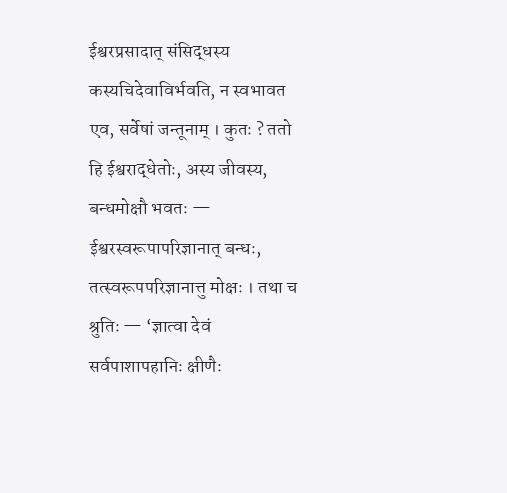ईश्वरप्रसादात् संसिद्धस्य कस्यचिदेवाविर्भवति, न स्वभावत एव, सर्वेषां जन्तूनाम् । कुतः ? ततो हि ईश्वराद्धेतोः, अस्य जीवस्य, बन्धमोक्षौ भवतः — ईश्वरस्वरूपापरिज्ञानात् बन्धः, तत्स्वरूपपरिज्ञानात्तु मोक्षः । तथा च श्रुतिः — ‘ज्ञात्वा देवं सर्वपाशापहानिः क्षीणैः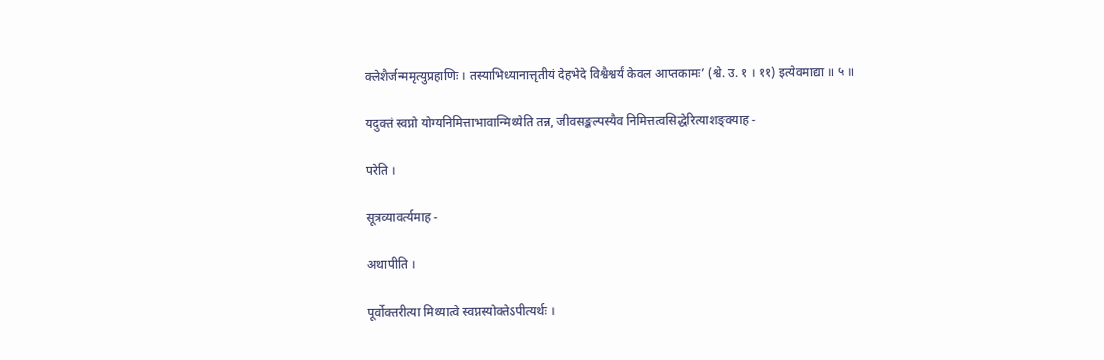क्लेशैर्जन्ममृत्युप्रहाणिः । तस्याभिध्यानात्तृतीयं देहभेदे विश्वैश्वर्यं केवल आप्तकामः’ (श्वे. उ. १ । ११) इत्येवमाद्या ॥ ५ ॥

यदुक्तं स्वप्नो योग्यनिमित्ताभावान्मिथ्येति तन्न, जीवसङ्कल्पस्यैव निमित्तत्वसिद्धेरित्याशङ्क्याह -

परेति ।

सूत्रव्यावर्त्यमाह -

अथापीति ।

पूर्वोक्तरीत्या मिथ्यात्वे स्वप्नस्योक्तेऽपीत्यर्थः ।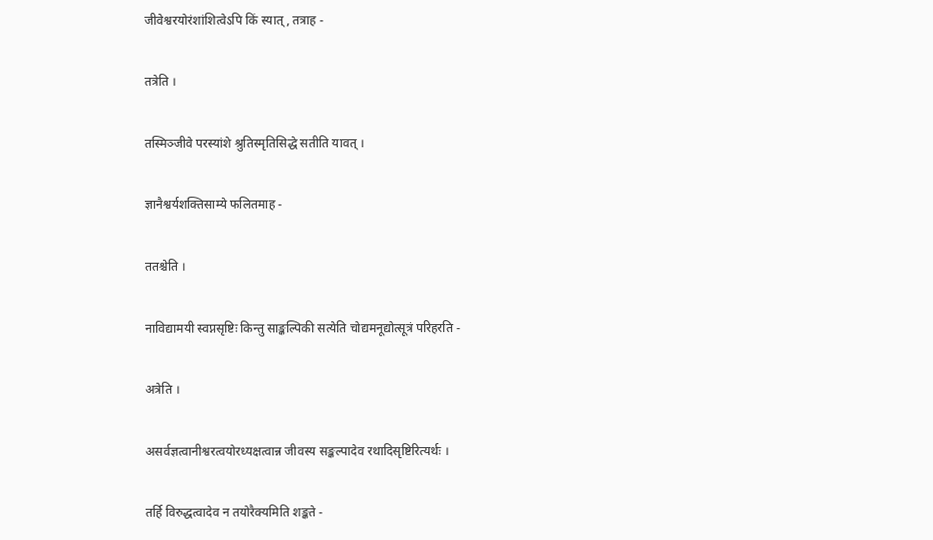जीवेश्वरयोरंशांशित्वेऽपि किं स्यात् , तत्राह -

तत्रेति ।

तस्मिञ्जीवे परस्यांशे श्रुतिस्मृतिसिद्धे सतीति यावत् ।

ज्ञानैश्वर्यशक्तिसाम्ये फलितमाह -

ततश्चेति ।

नाविद्यामयी स्वप्नसृष्टिः किन्तु साङ्कल्पिकी सत्येति चोद्यमनूद्योत्सूत्रं परिहरति -

अत्रेति ।

असर्वज्ञत्वानीश्वरत्वयोरध्यक्षत्वान्न जीवस्य सङ्कल्पादेव रथादिसृष्टिरित्यर्थः ।

तर्हि विरुद्धत्वादेव न तयोरैक्यमिति शङ्कते -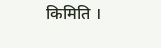किमिति ।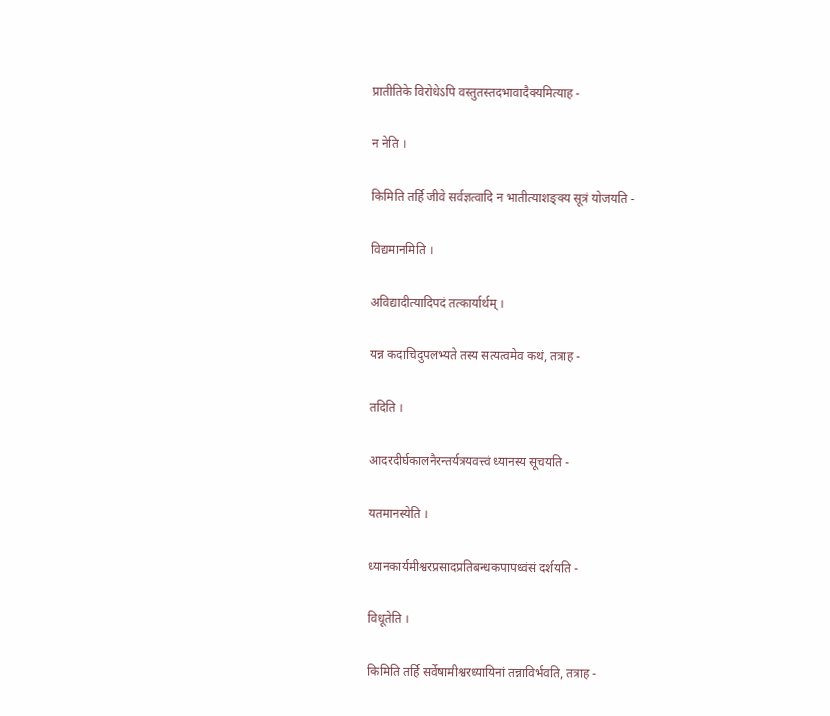प्रातीतिके विरोधेऽपि वस्तुतस्तदभावादैक्यमित्याह -

न नेति ।

किमिति तर्हि जीवे सर्वज्ञत्वादि न भातीत्याशङ्क्य सूत्रं योजयति -

विद्यमानमिति ।

अविद्यादीत्यादिपदं तत्कार्यार्थम् ।

यन्न कदाचिदुपलभ्यते तस्य सत्यत्वमेव कथं, तत्राह -

तदिति ।

आदरदीर्घकालनैरन्तर्यत्रयवत्त्वं ध्यानस्य सूचयति -

यतमानस्येति ।

ध्यानकार्यमीश्वरप्रसादप्रतिबन्धकपापध्वंसं दर्शयति -

विधूतेति ।

किमिति तर्हि सर्वेषामीश्वरध्यायिनां तन्नाविर्भवति, तत्राह -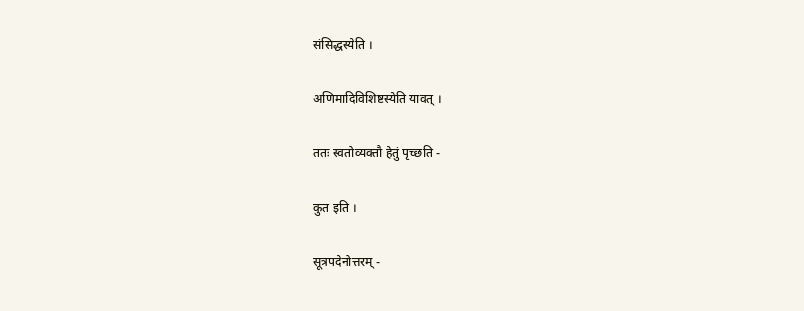संसिद्धस्येति ।

अणिमादिविशिष्टस्येति यावत् ।

ततः स्वतोव्यक्तौ हेतुं पृच्छति -

कुत इति ।

सूत्रपदेनोत्तरम् -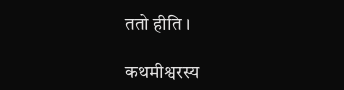ततो हीति ।

कथमीश्वरस्य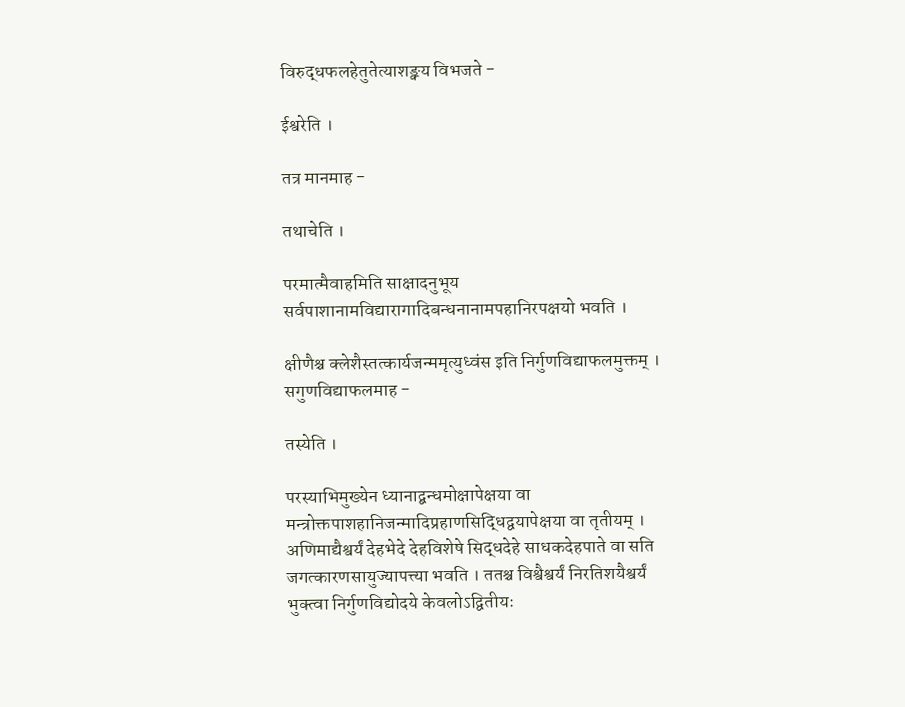विरुद्धफलहेतुतेत्याशङ्क्य विभजते -

ईश्वरेति ।

तत्र मानमाह -

तथाचेति ।

परमात्मैवाहमिति साक्षादनुभूय सर्वपाशानामविद्यारागादिबन्धनानामपहानिरपक्षयो भवति ।

क्षीणैश्च क्लेशैस्तत्कार्यजन्ममृत्युध्वंस इति निर्गुणविद्याफलमुक्तम् । सगुणविद्याफलमाह -

तस्येति ।

परस्याभिमुख्येन ध्यानाद्बन्धमोक्षापेक्षया वा मन्त्रोक्तपाशहानिजन्मादिप्रहाणसिद्धिद्वयापेक्षया वा तृतीयम् । अणिमाद्यैश्वर्यं देहभेदे देहविशेषे सिद्धदेहे साधकदेहपाते वा सति जगत्कारणसायुज्यापत्त्या भवति । ततश्च विश्वैश्वर्यं निरतिशयैश्वर्यं भुक्त्वा निर्गुणविद्योदये केवलोऽद्वितीयः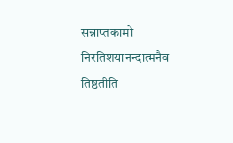सन्नाप्तकामो निरतिशयानन्दात्मनैव तिष्ठतीति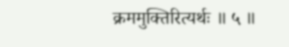क्रममुक्तिरित्यर्थः ॥ ५ ॥